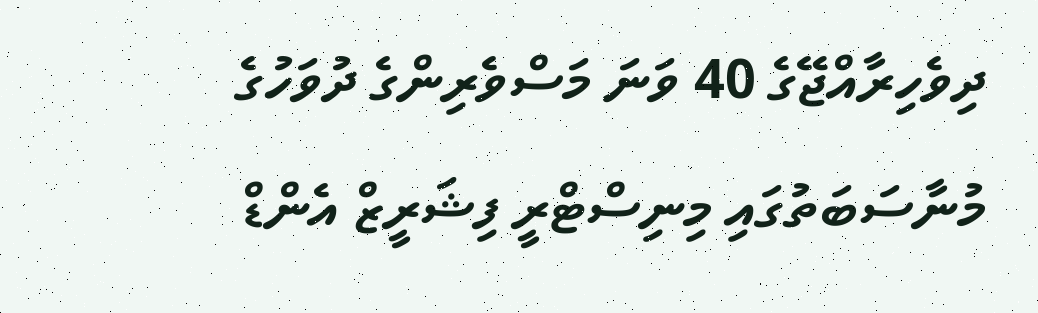ދިވެހިރާއްޖޭގެ 40 ވަނަ މަސްވެރިންގެ ދުވަހުގެ މުނާސަބަތުގައި މިނިސްޓްރީ ފިޝަރީޒް އެންޑް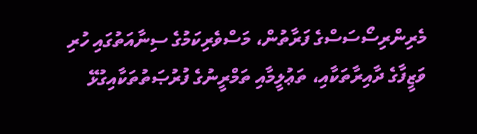މެރިންރިސޯސަސްގެ ފަރާތުން، މަސްވެރިކަމުގެ ސިނާއަތުގައި ހުރި ވަޒީފާގެ ދާއިރާތަކާއި، ތަޢުލީމާއި ތަމްރީނުގެ ފުރުޞަތުތަކާއިގުޅޭ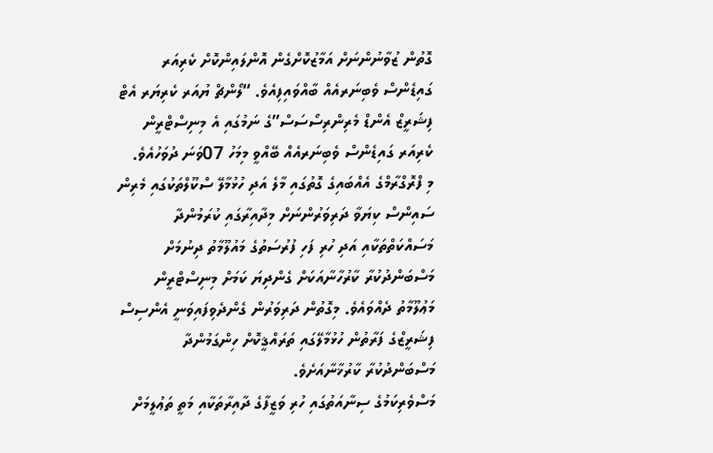ގޮތުން ޒުވާނުންނަށް އަމާޒުކޮށްގެން އޮންލައިންކޮށް ކެރިއަރ ގައިޑެންސް ވެބިނަރއެއް ބާއްވައިފިއެވެ. “ލޯންޗް ޔުއަރ ކެރިޔަރ އެޓް ފިޝަރީޒް އެންޑް މެރިންރިސޯސަސް”ގެ ނަމުގައި އެ މިނިސްޓްރީން ކެރިއަރ ގައިޑެންސް ވެބިނަރއެއް ބޭއްވީ މިމަހު 07ވަނަ ދުވަހުއެވެ.
މި ފްރޮގްރާމްގެ އެއްބައިގެ ގޮތުގައި މާލެ އަދި ހުޅުމާލޭ ސްކޫލްތަކުގައި މެރިން ސައިންސް ކިޔަވާ ދަރިވަރުންނަށް މިދާއިރާގައި ކުރަމުންދާ މަސައްކަތްތަކާއި އަދި ހުރި ފަހި ފުރުސަތުގެ މައުލޫމާތު ދިނުމަށް މަސްބަންދުކުރާ ކާރުހާނާއަކަށް ގެންދިޔަ ކަމަށް މިނިސްޓްރީން މަޢުލޫމާތު ދެއްވައެވެ. މިގޮތުން ދަރިވަރުން ގެންދެވިފައިވަނީ އެންސިސް ފިޝަރީޒްގެ ފަރާތުން ހުޅުމާލޭގައި ތަރައްޤީކޮށް ހިންގަމުންދާ މަސްބަންދުކުރާ ކާރުޚާނާއަށެވެ.
މަސްވެރިކަމުގެ ސިނާއަތުގައި ހުރި ވަޒީފާގެ ދާއިރާތަކާއި މަތީ ތަޢުލީމަށް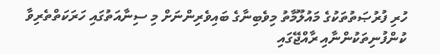ހުރި ފުރުޞަތުތަކުގެ މައުލޫމާތު މިވެބިނާގެ ބައިވެރިންނަށް މި ސިނާއަތުގައި ހަރަކަތްތެރިވާ ކުންފުނިތަކުންނާއި ރާއްޖޭގައި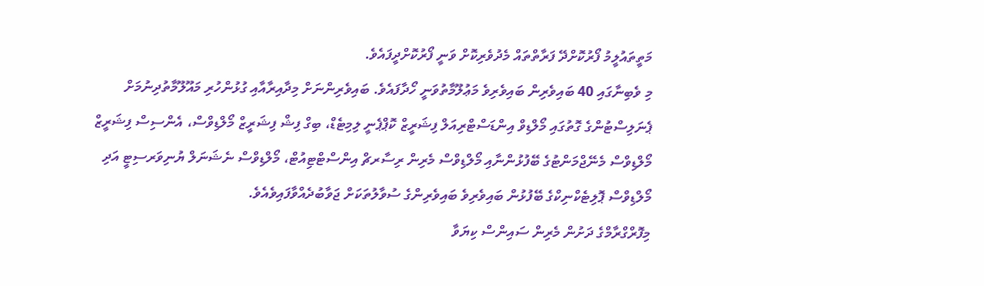މަތީތައުލީމު ފޯރުކޮށްދޭ ފަރާތްތައް މެދުވެރިކޮށް ވަނީ ފޯރުކޮށްދީފައެވެ.
މި ވެބިނާގައި 40 ބައިވެރިން ބައިވެރިވެ މަޢުލޫމާތުވަނީ ހޯދާފައެވެ. ބައިވެރިންނަށް މިދާއިރާއާއި ގުޅުންހުރި މައޫލޫމާތުދިނުމަށް ޕެނަލިސްޓުންގެ ގޮތުގައި މޯލްޑިވް އިންޑަސްޓްރިއަލް ފިޝަރީޒް ކޮޕްޕެނީ ލިމިޓެޑް، ބިގް ފިޝް ފިޝަރީޒް މޯލްޑިވްސް، އެންސިސް ފިޝަރީޒް މޯލްޑިވްސް މެނޭޖްމަންޓުގެ ބޭފުޅުންނާއި މޯލްޑިވްސް މެރިން ރިސާރޗް އިންސްޓްޓިއުޓް، މޯލްޑިވްސް ނެޝަނަލް ޔުނިވަރސިޓީ އަދި މޯލްޑިވްސް ޕޮލިޓެކްނިކްގެ ބޭފުޅުން ބައިވެރިވެ ބައިވެރިންގެ ސުވާލުތަކަށް ޖަވާބުދެއްވާފައިވެއެވެ.
މިފޮރްގްރާމްގެ ދަށުން މެރިން ސައިންސް ކިޔަވާ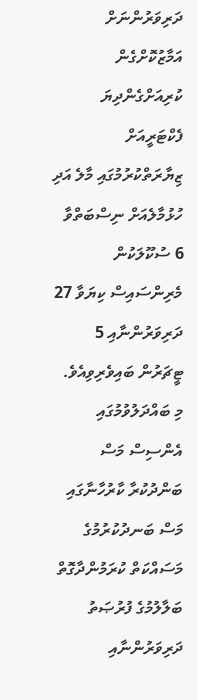ދަރިވަރުންނަށް އަމާޒުކޮށްގެން ކުރިއަށްގެންދިޔަ ފެކްޓަރީއަށް ޒިޔާރަތްކުރުމުގައި މާލެ އަދި ހުޅުމާލެއަށް ނިސްބަތްވާ 6 ސުކޫލަކުން މެރިންސައިސް ކިޔަވާ 27 ދަރިވަރުންނާއި 5 ޓީޗަރުން ބައިވެރިވިއެވެ. މި ބައްދަލުވުމުގައި އެންސިސް މަސް ބަންދުކުރާ ކާރުހާނާގައި މަސް ބަނދުކުރުމުގެ މަސައްކަތް ކުރަމުންދާގޮތް ބަލާލުމުގެ ފުރުޞަތު ދަރިވަރުންނާއި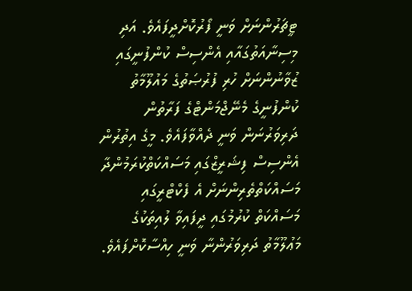ޓީޗަރުންނަށް ވަނީ ފޯރުކޮށްދީފައެވެ. އަދި މިސިނާއަތުގައާއި އެންސިސް ކުންފުނީގައި ޒުވާނުންނަށް ހުރި ފުރުޞަތުގެ މައުލޫމާތު ކުންފުނީގެ މެނޭޖްމަންޓްގެ ފަރާތުން ދަރިވަރުނަން ވަނީ ދެއްވާފައެވެ. މީގެ އިތުރުން އެންސިސް ފިޝަރީޒްގައި މަސައްކަތްކުރަމުންދާ މަސައްކަތްތެރިންނަށް އެ ފެކްޓްރީގައި މަސައްކަތް ކުރުމުގައި ދީފައިވާ ލުއިތަކުގެ މަޢުލޫމާތު ދަރިވަރުންނާ ވަނީ ހިއްސާކޮށްފައެވެ.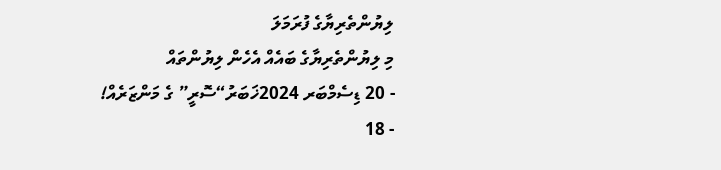ލިޔުންތެރިޔާގެ ފުރަމަލަ
މި ލިޔުންތެރިޔާގެ ބައެއް އެހެން ލިޔުންތައް
- 20 ޑިސެމްބަރ 2024ޚަބަރު“ސޮރީ” ގެ މަންޒަރެއް!
- 18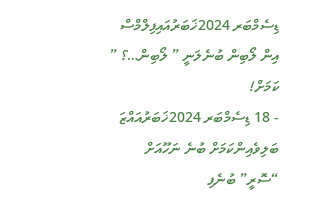ޑިސެމްބަރ 2024ޚަބަރުއައިފިލްމްސް އިން ލޯބިން ބުނެލަނީ ” ލޯބިން…؟ ” ކަމަށް!
- 18 ޑިސެމްބަރ 2024ޚަބަރުއައްޒަ ބަލިވެއިންކަމަށް ބުނެ ނަހޫއަށް “ސޮރީ” ބުނެފި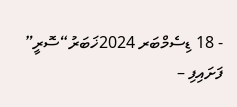- 18 ޑިސެމްބަރ 2024ޚަބަރު“ސޮރީ” ފަށައިފި –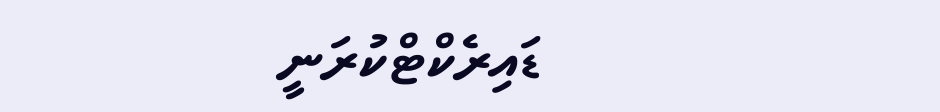ޑައިރެކްޓްކުރަނީ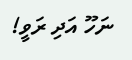ނަހޫ އަދި ރަވީ!